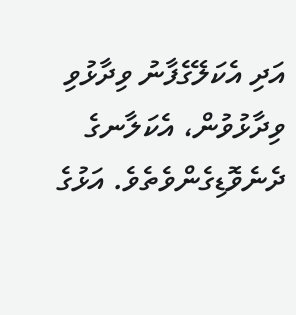އަދި އެކަލޭގެފާނު ވިދާޅުވި ވިދާޅުވުން، އެކަލާނގެ ދެނެވޮޑިގެންވެތެވެ. އަޅުގެ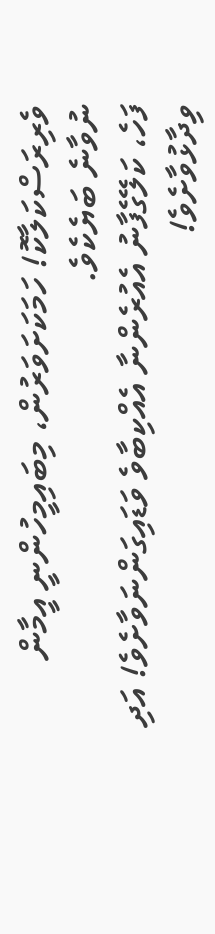ވެރިރަސްކަލާކޮ! ހަމަކަށަވަރުން، މިބައިމީހުންނީ އީމާން ނުވާނެ ބަޔެކެވެ.
ފަހެ، ކަލޭގެފާނު އެއުރެންނާ އެއްކިބާވެ ވަޑައިގަންނަވާށެވެ! އަދި ވިދާޅުވާށެވެ!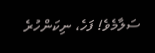ސަލާމެވެ! ފަހެ، ނިކަންހުރެ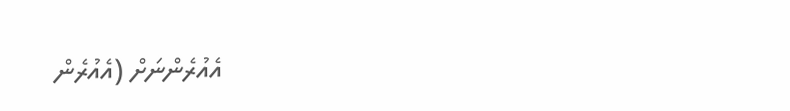އެއުރެންނަށް (އެއުރެން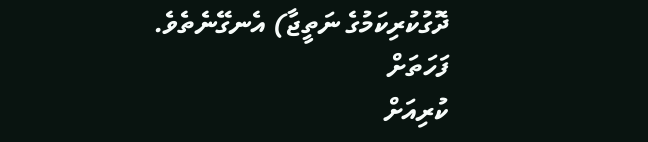ދޮގުކުރިކަމުގެ ނަތީޖާ) އެނގޭނެތެވެ.
ފަހަތަށް
ކުރިއަށް